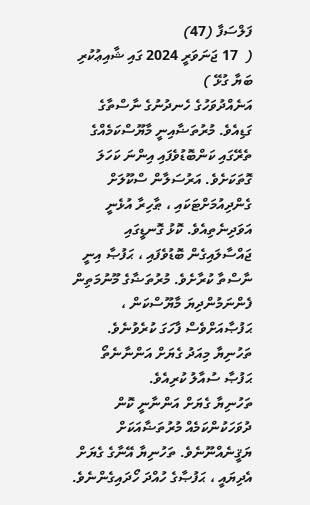ފަލްސަފާ (47)
(  17 ޖަނަވަރީ 2024 ގައި ޝާއިޢުކުރި ބަޔާ ގުޅޭ )
އަނެއްދުވަހުގެ ހެނދުނުގެ ނާސްތާގެ ގަޑިއެވެ. މުރުތަޟާއިނީ މާޔޫސްކަމެއްގެ ތެރޭގައި ކަންބޮޑުވެފައި އިންނަ ކަހަލަ ގޮތަކަށެވެ. އަރުސަލާން ސްކޫލަށް ގެންދިއުމަށްޓަކައި ، ޠާހިރާ އުޅެނީ އަވަދިނެތިއެވެ. ކޮޅު ގޮނޑީގައި ޖައްސާލައިގެން ބޮޑުވެފައި ، ޙަފުޞާ އިނީ ނާސްތާ ކުރާށެވެ. މުރުތަޟާގެ މޫނުމަތިން ފެންނަމުންދިޔަ މާޔޫސްކަން ، ޙަފުޞާއަށްވެސް ފާހަގަ ކުރެވުނެވެ. ތަހުނިޔާ މިއަދު ގެޔަށް އަންނާނެތޯ ޙަފުޞާ ސުއާލު ކުރިއެވެ.
ތަހުނިޔާ ގެޔަށް އަންނާނީ ކޮން ދުވަހަކުންކަމެއް މުރުތަޟާއަކަށް ޔަޤީނެއްނޫނެވެ. ތަހުނިޔާ އޭނާގެ ގެޔަށް އެދިޔައީ ، ޙަފުޞާގެ ހުއްދަ ހޯދައިގެންނެވެ.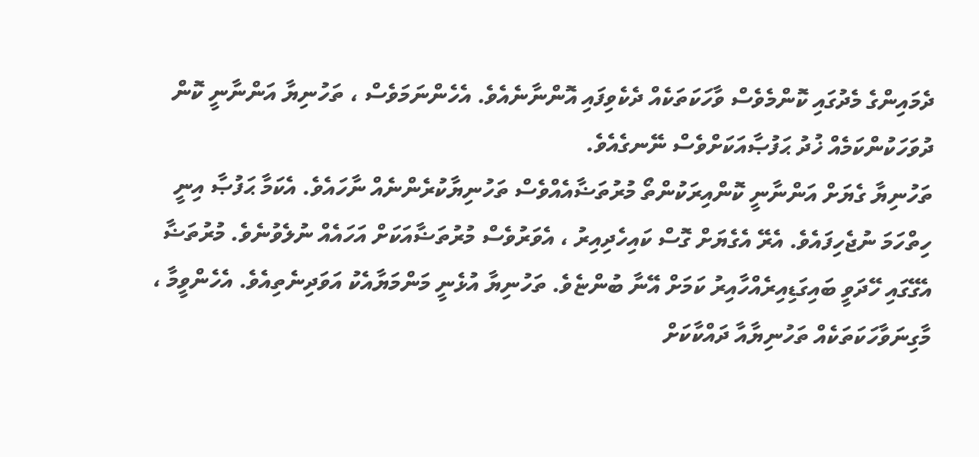ދެމައިންގެ މެދުގައި ކޮންމެވެސް ވާހަކަތަކެއް ދެކެވިފައި އޮންނާނެއެވެ. އެހެންނަމަވެސް ، ތަހުނިޔާ އަންނާނީ ކޮން ދުވަހަކުންކަމެއް ޚުދު ޙަފުޞާއަކަށްވެސް ނޭނގެއެވެ.
ތަހުނިޔާ ގެޔަށް އަންނާނީ ކޮންއިރަކުންތޯ މުރުތަޟާއެއްވެސް ތަހުނިޔާކުރެންނެއް ނާހައެވެ. އެކަމާ ޙަފުޞާ އިނީ ހިތްހަމަ ނުޖެހިފައެވެ. އެރޭ އެގެޔަށް ގޮސް ކައިހެދިއިރު ، އެވަރުވެސް މުރުތަޟާއަކަށް އަހައެއް ނުލެވުނެވެ. މުރުތަޟާ އެގޭގައި ހޭދަވީ ބައިގަޑިއިރެއްހާއިރު ކަމަށް އޭނާ ބުންޏެވެ. ތަހުނިޔާ އުޅެނީ މަންމަޔާއެކު އަވަދިނެތިއެވެ. އެހެންވީމާ ، މާގިނަވާހަކަތަކެއް ތަހުނިޔާއާ ދައްކާކަށް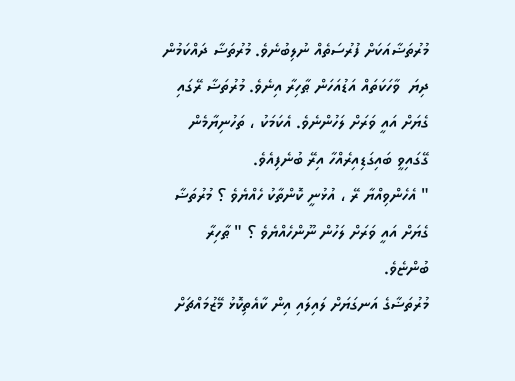މުރުތަޟާއަކަށް ފުރުސަތެއް ނުލިބުނެވެ. މުރުތަޟާ ދައްކަމުން ދިޔަ  ވާހަކަތައް އަޑުއަހަން ޠާހިރާ އިނެވެ. މުރުތަޟާ ރޭގައި ގެޔަށް އައީ ވަރަށް ލަހުންނެވެ. އެކަމަކު ، ތަހުނިޔާމެން ގޭގައިވީ ބައިގަޑިއިރެއްހާ އިރޭ ބުނެފިއެވެ.
" އެހެންވިއްޔާ ރޭ ، އުޅުނީ ކޮންތާކު ހެއްޔެވެ ؟ މުރުތަޟާ ގެޔަށް އައީ ވަރަށް ލަހުން ނޫންހެއްޔެވެ ؟ " ޠާހިރާ ބުންޏެވެ.
މުރުތަޟާގެ އަނގަޔަށް ލައިލައި އިން ކާއެތިކޮޅު މޭޒުމައްޗަށް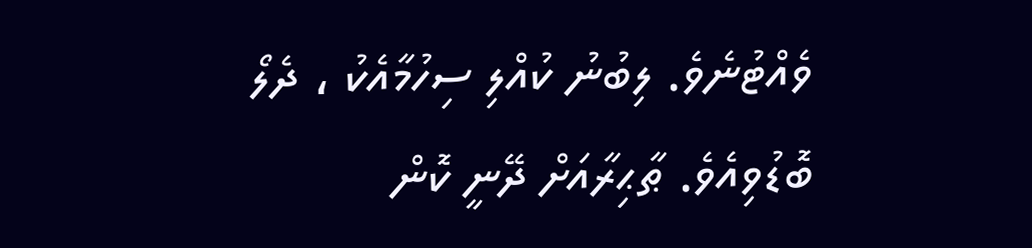ވެއްޓުނެވެ. ލިބުނު ކުއްލި ސިހުމާއެކު ، ދެލޯ ބޮޑުވިއެވެ. ޠާޙިރާއަށް ދޭނީ ކޮން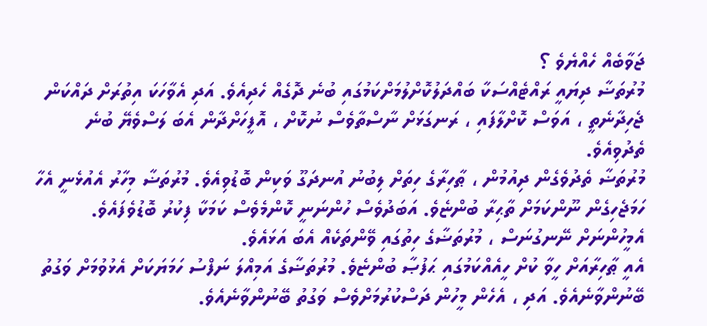ޖަވާބެއް ހެއްޔެވެ ؟
މުރުތަޟާ ދިޔައީ ރައްޓެއްސަކާ ބައްދަލުކޮށްލުމަށްކަމުގައި ބުނެ ދޮގެއް ހެދިއެވެ. އަދި އެވާހަކަ އިތުރަށް ދައްކަން ޖެހިދާނެތީ ، އަވަސް ކޮށްލާފައި ، ރަނގަޅަށް ނާސްތާވެސް ނުކޮށް ، އޮފީހަށްދާން އެބަ ލަސްވެޔޭ ބުނެ ތެދުވިއެވެ.
މުރުތަޟާ ތެދުވެގެން ދިއުމުން ، ޠާހިރާގެ ހިތަށް ލިބުނު އުނދަގޫ ވަކިން ބޮޑުވިއެވެ. މުރުތަޟާ މިހާރު އެއުޅެނީ އެހާ ހަމަޖެހިގެން ނޫންކަމަށް ތާޙިރާ ބުންޏެވެ. އަބަދުވެސް ހުންނަނީ ކޮންމެވެސް ކަމަކާ ފިކުރު ބޮޑުވެފައެވެ. އެމީހުންނަށް ނޭނގުނަސް ، މުރުތަޟާގެ ހިތުގައި ވޭންތަކެއް އެބަ އަޅައެވެ.
އެއީ ޠާހިރާއަށް ހީވާ ކުށް ހީއެއްކަމުގައި ޙަފުޞާ ބުންޏެވެ. މުރުތަޟާގެ އަމިއްލަ ނަފްސު ހަމަޔަކަށް އެޅުވުމަށް ވަގުތު ބޭނުންވާނެއެވެ. އަދި ، އެހެން މީހުން ދަސްކުރުމަށްވެސް ވަގުތު ބޭނުންވާނެއެވެ.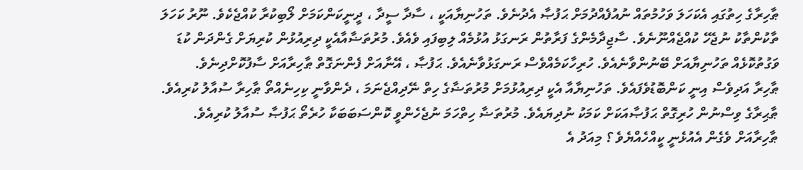ޠާހިރާގެ ހިތުގައި އެކަހަލަ ވަހުމުތައް ނުއުފެއްދުމަށް ޙަފުޞާ އެދުނެވެ. ތަހުނިޔާއަކީ ، ސާދާ ސީދާ ، ދީނީކަންކަމަށް ލޯބިކުރާ ކުއްޖެކެވެ. ނޫރު ކަހަލަ ތާކުންތާކު ނުޖެހޭ ކުއްޖެއްނޫނެވެ. ސާޖިދާމެންގެ ފަރާތުން ރަނގަޅު އުޅުމެއް ލިބިފައި ވެއެވެ. މުރުތަޟާއާއެކީ ދިރިއުޅުން ކުރިޔަށް ގެންދަން ކުޑަ ވަގުތުކޮޅެއް ތަހުނިޔާއަށް ބޭނުންވާނެއެވެ. ހުރިހާކަމެއްވެސް ރަނގަޅުވާނެއެވެ. ޙަފުޞާ ، އޭނާއަށް ފެންނަގޮތް ޠާހިރާއަށް ސާފުކޮށްދިނެވެ.
ޠާހިރާ އަދިވެސް އިނީ ކަންބޮޑުވެފައެވެ. ތަހުނިޔާއާ އެކީ ދިރިއުޅުމަށް މުރުތަޟާގެ ހިތް ނޭދިއްޖެނަމަ ، ދެންވާނީ ކިހިނެއްތޯ ޠާހިރާ ސުއާލު ކުރިއެވެ. ޠާޙިރާގެ ވިސްނުން ހުރިގޮތް ޙަފުޞާއަކަށް ކަމަކު ނުދިޔައެވެ. މުރުތަޟާ ހިތްހަމަ ނުޖެހެންވީ ކޮންސަބަބަކާ ހުރެތޯ ޙަފުޞާ ސުއާލު ކުރިއެވެ. ޠާހިރާއަށް ވެގެން އެއުޅެނީ ކީއްހެއްޔެވެ ؟ މިއަދު އެ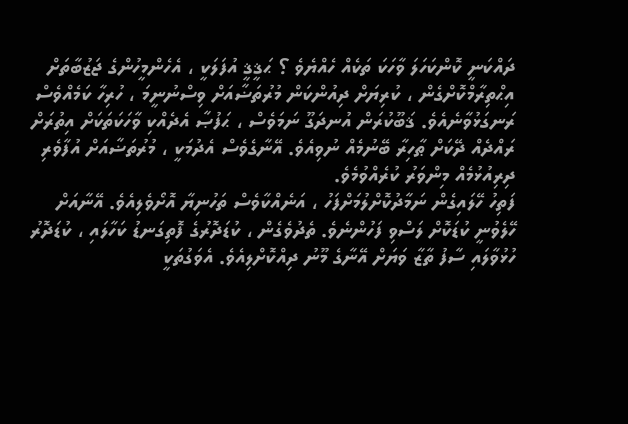ދައްކަނީ ކޮންކަހަލަ ވާހަކަ ތަކެއް ހެއްޔެވެ ؟ ޙަޤީޤީ އުފަލަކީ ، އެހެންމީހުންގެ ޖަޒުބާތަށް އިޙްތިރާމްކޮށްގެން ، ކުރިޔަށް ދިއުންކަން މުރުތަޟާއަށް ވިސްނުނީމަ ، ހުރިހާ ކަމެއްވެސް ރަނގަޅުވާނެއެވެ. ޤަބޫކުރަން އުނދަގޫ ނަމަވެސް ، ޙަފުޞާ އެދެއްކި ވާހަކަތަކަށް އިތުރަށް ރައްދެއް ދޭކަށް ޠާހިރާ ބޭނުމެއް ނުވިއެވެ. އޭނާގެވެސް އެދުމަކީ ، މުރުތަޟާއަށް އުފާވެރި ދިރިއުޅުމެއް މިންވަރު ކުރެއްވުމެވެ.
ފަތިހު ހޭލައިގެން ނަމާދުކޮށްލުމަށްފަހު ، އަނެއްކާވެސް ތަހުނިޔާ އޮށޯވެލިއެވެ. އޭނާއަށް ހޭލެވުނީ ކުޑަކޮށް ލަސްވި ފަހުންނެވެ. ތެދުވެގެން ، ކުޑަދޮރުގެ ފޮތިގަނޑު ކަހާލައި ، ކުޑަދޮރު ހުޅުވާލައި ސާފު ތާޒާ ވަޔަށް އޭނާގެ މޫނު ދިއްކޮށްލިއެވެ. އެވަގުތަކީ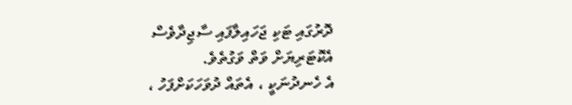ދޮރުގައި ޓަކި ޖަހައިލާފައި ސާޖިދާވެސް އެކޮޓަރިޔަށް ވަތް ވަގުތެވެ.
އެ ހެނދުނަކީ ، އެތައް ދުވަހަކަށްފަހު ،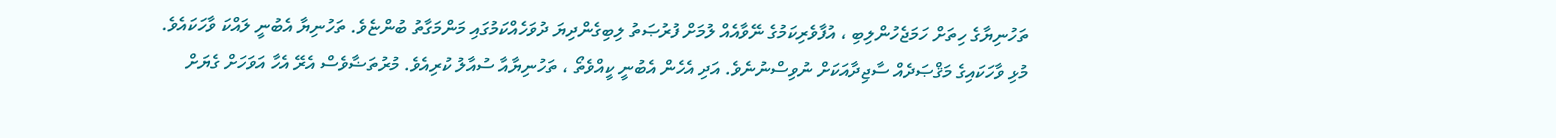ތަހުނިޔާގެ ހިތަށް ހަމަޖެހުންލިބި ، އުފާވެރިކަމުގެ ނޭވާއެއް ލުމަށް ފުރުޞަތު ލިބިގެންދިޔަ ދުވަހެއްކަމުގައި މަންމަގާތު ބުންޏެވެ. ތަހުނިޔާ އެބުނީ ލައްކަ ވާހަކައެވެ. މުޅި ވާހަކައިގެ މަޤްޞަދެއް ސާޖިދާއަކަށް ނުވިސްނުނެވެ. އަދި އެހެން އެބުނީ ކީއްވެތޯ ، ތަހުނިޔާއާ ސުއާލު ކުރިއެވެ. މުރުތަޟާވެސް އެރޭ އެހާ އަވަހަށް ގެޔަށް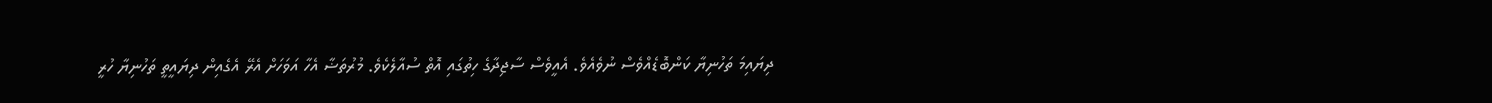ދިޔައިމަ ތަހުނިޔާ ކަންބޮޑެއްވެސް ނުވެއެވެ. އެއީވެސް ސާޖިދާގެ ހިތުގައި އޮތް ސުއާލެކެވެ. މުރުތަޟާ އެހާ އަވަހަށް އެރޭ އެގެއިން ދިޔައީތީ ތަހުނިޔާ ހުރީ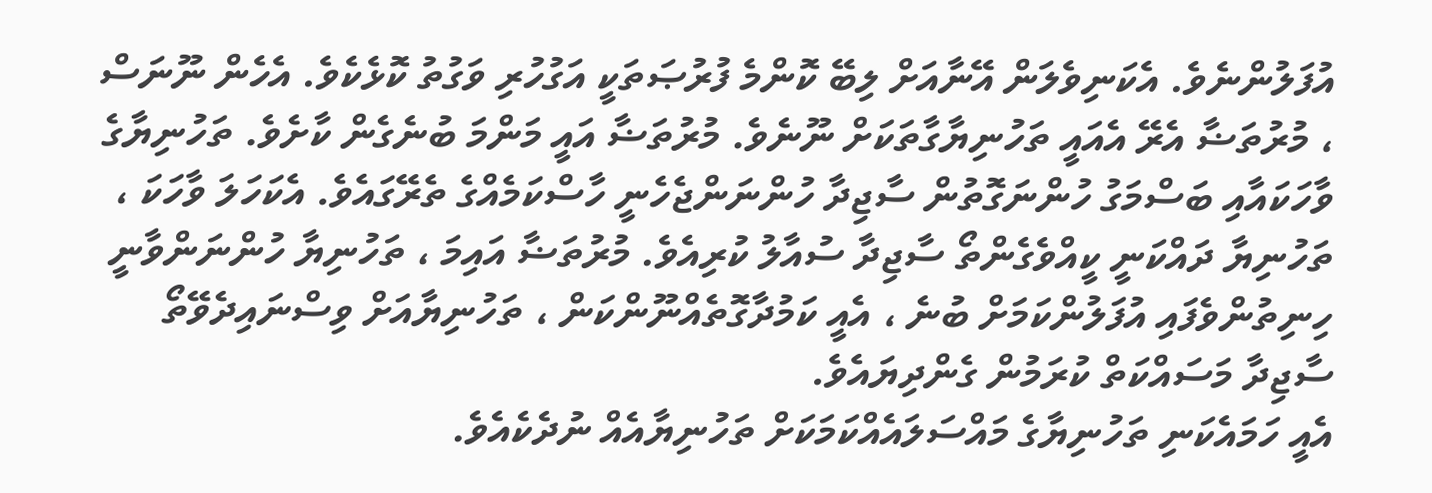އުފަލުންނެވެ. އެކަނިވެލަން އޭނާއަށް ލިބޭ ކޮންމެ ފުރުޞަތަކީ އަގުހުރި ވަގުތު ކޮޅެކެވެ. އެހެން ނޫނަސް ، މުރުތަޟާ އެރޭ އެއައީ ތަހުނިޔާގާތަކަށް ނޫނެވެ. މުރުތަޟާ އައީ މަންމަ ބުނެގެން ކާށެވެ. ތަހުނިޔާގެ ވާހަކައާއި ބަސްމަގު ހުންނަގޮތުން ސާޖިދާ ހުންނަންޖެހެނީ ހާސްކަމެއްގެ ތެރޭގައެވެ. އެކަހަލަ ވާހަކަ ، ތަހުނިޔާ ދައްކަނީ ކީއްވެގެންތޯ ސާޖިދާ ސުއާލު ކުރިއެވެ. މުރުތަޟާ އައިމަ ، ތަހުނިޔާ ހުންނަންވާނީ ހިނިތުންވެފައި އުފަލުންކަމަށް ބުނެ ، އެއީ ކަމުދާގޮތެއްނޫންކަން ، ތަހުނިޔާއަށް ވިސްނައިދެވޭތޯ ސާޖިދާ މަސައްކަތް ކުރަމުން ގެންދިޔައެވެ.
އެއީ ހަމައެކަނި ތަހުނިޔާގެ މައްސަލައެއްކަމަކަށް ތަހުނިޔާއެއް ނުދެކެއެވެ.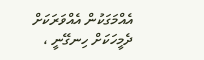އެއްމަގަކުން އެއްވަރަކަށް ދެމީހަކަށް ހިނގޭނީ ،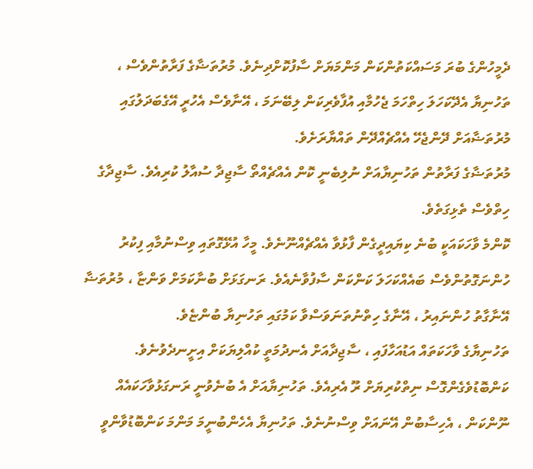ދެމީހުންގެ ބުރަ މަސައްކަތުންކަން މަންމަޔަށް ސާފުކޮށްދިނެވެ. މުރުތަޟާގެ ފަރާތުންވެސް ، ތަހުނިޔާ އެދޭކަހަލަ ހިތްހަމަ ޖެހުމާއި އުފާވެރިކަން ލިބޭނަމަ ، އޭނާވެސް އެހުރީ އޭގެބަދަލުގައި މުރުތަޟާއަށް ދޭންޖެހޭ އެއްޗެއްދޭން ތައްޔާރަށެވެ.
މުރުތަޟާގެ ފަރާތުން ތަހުނިޔާއަށް ނުލިބެނީ ކޮން އެއްޗެއްތޯ ސާޖިދާ ސުއާލު ކުރިއެވެ. ސާޖިދާގެ ހިތްވެސް ތެޅިގަތެވެ.
ކޮންމެ ވާހަކައަކީ ބުނެ ކިޔައިދީގެން ފާޅުވާ އެއްޗެއްނޫނެވެ. މީހާ އުޅޭގޮތައި ވިސްނުމާއި ފިކުރު ހުންނަގޮތުންވެސް ބައެއްކަހަލަ ކަންކަން ސާފުވާނެއެވެ. ރަނގަޅަށް ބުނާކަމަށް ވަންޏާ ، މުރުތަޟާ އޭނާގާތު ހުންނައިރު ، އޭނާގެ ހިތްނުތަނަވަސްވާ ކަމުގައި ތަހުނިޔާ ބުންޏެވެ.
ތަހުނިޔާގެ ވާހަކަތައް އަޑުއަހާފައި ، ސާޖިދާއަށް އެނދުމަތީ ކުއްލިޔަކަށް އިށީނދެވުނެވެ. ކަންބޮޑުވެގެންގޮސް ނިތްކުރިޔަށް ރޫ އެރިއެވެ. ތަހުނިޔާއަށް އެ ބުނެވުނީ ރަނގަޅުވާހަކައެއް ނޫންކަން ، އެހިސާބުން އޭނައަށް ވިސްނުނެވެ. ތަހުނިޔާ އެހެންބުނީމަ މަންމަ ކަންބޮޑުވާންވީ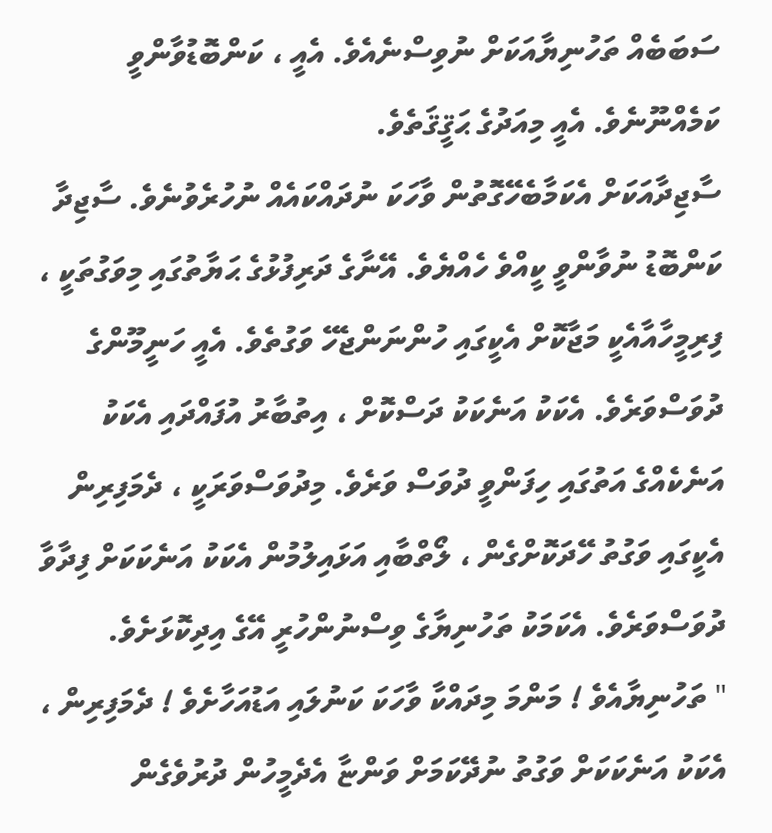ސަބަބެއް ތަހުނިޔާއަކަށް ނުވިސްނެއެވެ. އެއީ ، ކަންބޮޑުވާންވީ ކަމެއްނޫނެވެ. އެއީ މިއަދުގެ ޙަޤީޤަތެވެ.
ސާޖިދާއަކަށް އެކަމާބެހޭގޮތުން ވާހަކަ ނުދައްކައެއް ނުހުރެވުނެވެ. ސާޖިދާ ކަންބޮޑު ނުވާންވީ ކީއްވެ ހެއްޔެވެ. އޭނާގެ ދަރިފުޅުގެ ޙަޔާތުގައި މިވަގުތަކީ ، ފިރިމީހާއާއެކީ މަޖާކޮށް އެކީގައި ހުންނަންޖެހޭ ވަގުތެވެ. އެއީ ހަނީމޫންގެ ދުވަސްވަރެވެ. އެކަކު އަނެކަކު ދަސްކޮށް ، އިތުބާރު އުފައްދައި އެކަކު އަނެކެއްގެ އަތުގައި ހިފަންވީ ދުވަސް ވަރެވެ. މިދުވަސްވަރަކީ ، ދެމަފިރިން އެކީގައި ވަގުތު ހޭދަކޮށްގެން ، ލޯތްބާއި އަޅައިލުމުން އެކަކު އަނެކަކަށް ފިދާވާ ދުވަސްވަރެވެ. އެކަމަކު ތަހުނިޔާގެ ވިސްނުންހުރީ އޭގެ އިދިކޮޅަށެވެ.
" ތަހުނިޔާއެވެ ! މަންމަ މިދައްކާ ވާހަކަ ކަނުލައި އަޑުއަހާށެވެ ! ދެމަފިރިން ، އެކަކު އަނެކަކަށް ވަގުތު ނުދޭކަމަށް ވަންޏާ އެދެމީހުން ދުރުވެގެން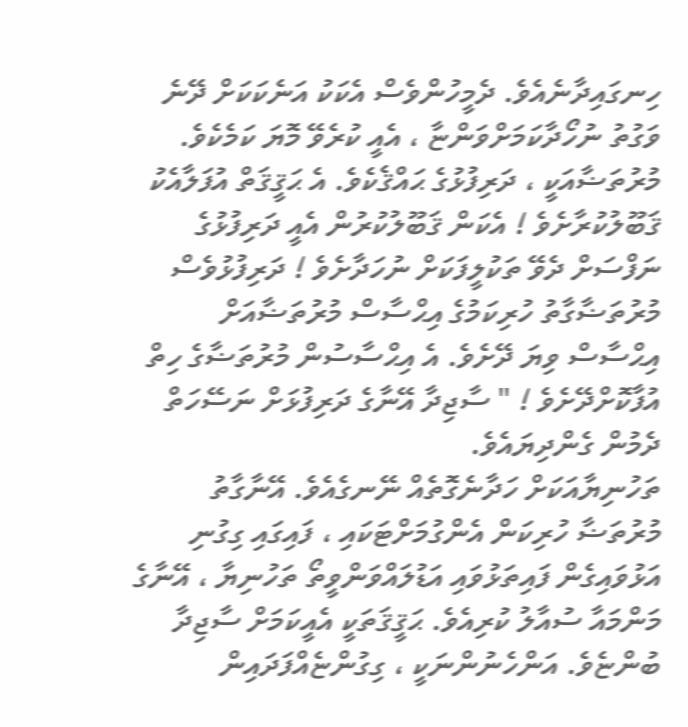ހިނގައިދާނެއެވެ. ދެމީހުންވެސް އެކަކު އަނެކަކަށް ދޭނެ ވަގުތު ނުހޯދާކަމަށްވަންޏާ ، އެއީ ކުރެވޭ މޮޔަ ކަމެކެވެ. މުރުތަޟާއަކީ ، ދަރިފުޅުގެ ޙައްޤެކެވެ. އެ ޙަޤީޤަތް އުފަލާއެކު ޤަބޫލުކުރާށެވެ ! އެކަން ޤަބޫލުކުރުން އެއީ ދަރިފުޅުގެ ނަފްސަށް ދެވޭ ތަކުލީފަކަށް ނުހަދާށެވެ ! ދަރިފުޅުވެސް މުރުތަޟާގާތު ހުރިކަމުގެ އިޙްސާސް މުރުތަޟާއަށް އިޙްސާސް ވިޔަ ދޭށެވެ. އެ އިޙްސާސުން މުރުތަޟާގެ ހިތް އުފާކޮށްދޭށެވެ ! " ސާޖިދާ އޭނާގެ ދަރިފުޅަށް ނަސޭހަތް ދެމުން ގެންދިޔައެވެ.
ތަހުނިޔާއަކަށް ހަދާނެގޮތެއް ނޭނގެއެވެ. އޭނާގާތު މުރުތަޟާ ހުރިކަން އެންގުމަށްޓަކައި ، ފައިގައި ގިގުނި އަޅުވައިގެން ފައިތަޅުވައި އަޑުލައްވަންވީތޯ ތަހުނިޔާ ، އޭނާގެ މަންމައާ ސުއާލު ކުރިއެވެ. ޙަޤީޤަތަކީ އެއީކަމަށް ސާޖިދާ ބުންޏެވެ. އަންހެނުންނަކީ ، ގިގުންޏެއްފަދައިން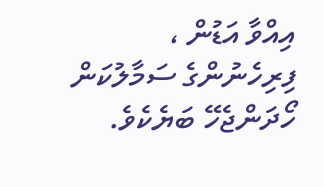އިއްވާ އަޑުން ، ފިރިހެނުންގެ ސަމާލުކަން ހޯދަންޖެހޭ ބަޔެކެވެ.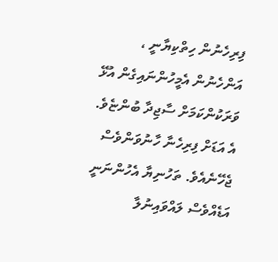ފިރިހެނުން ހިތްކިޔާނީ ، އަންހެނުން އެމީހުންނައިގެން އުޅޭ ވަރަކުންކަމަށް ސާޖިދާ ބުންޏެވެ. އެ އަޑަށް ފިރިހެނާ ހާނުވަންވެސް ޖެހޭނެއެވެ. ތަހުނިޔާ އެހުންނަނީ އަޑެއްވެސް ލައްވައިނުލާ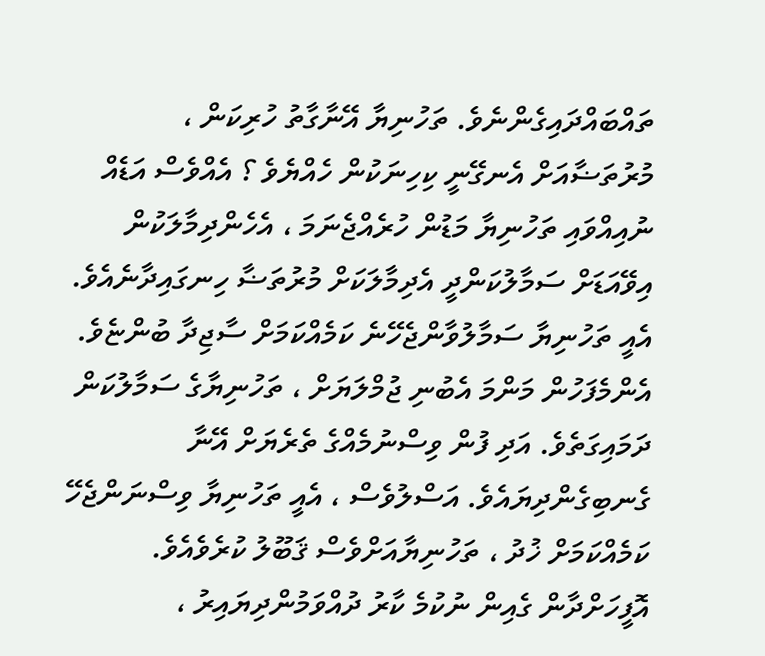ތައްބައްދައިގެންނެވެ. ތަހުނިޔާ އޭނާގާތު ހުރިކަން ، މުރުތަޟާއަށް އެނގޭނީ ކިހިނަކުން ހެއްޔެވެ ؟ އެއްވެސް އަޑެއް ނުއިއްވައި ތަހުނިޔާ މަޑުން ހުރެއްޖެނަމަ ، އެހެންދިމާލަކުން އިވޭއަޑަށް ސަމާލުކަންދީ އެދިމާލަކަށް މުރުތަޟާ ހިނގައިދާނެއެވެ. އެއީ ތަހުނިޔާ ސަމާލުވާންޖެހޭނެ ކަމެއްކަމަށް ސާޖިދާ ބުންޏެވެ.
އެންމެފަހުން މަންމަ އެބުނި ޖުމްލަޔަށް ، ތަހުނިޔާގެ ސަމާލުކަން ދަމައިގަތެވެ. އަދި ފުން ވިސްނުމެއްގެ ތެރެޔަށް އޭނާ ގެނބިގެންދިޔައެވެ. އަސްލުވެސް ، އެއީ ތަހުނިޔާ ވިސްނަންޖެހޭ ކަމެއްކަމަށް ޚުދު ، ތަހުނިޔާއަށްވެސް ޤަބޫލު ކުރެވެއެވެ.
އޮފީހަށްދާން ގެއިން ނުކުމެ ކާރު ދުއްވަމުންދިޔައިރު ،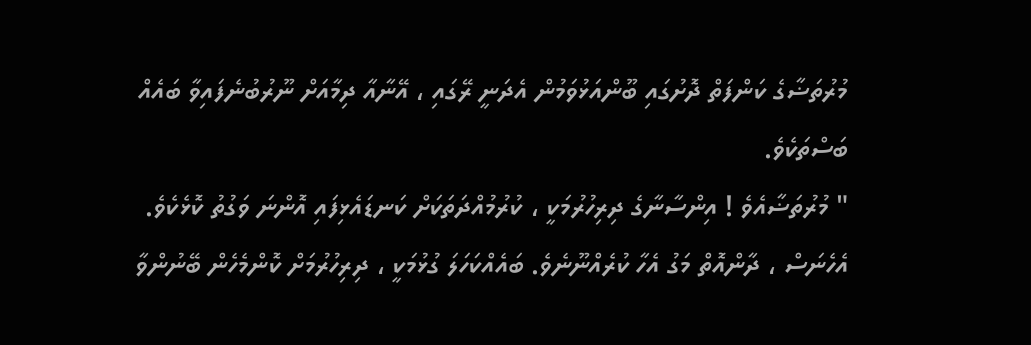މުރުތަޟާގެ ކަންފަތް ދޮށުގައި ބޫންއަޅުވަމުން އެދަނީ ރޭގައި ، އޭނާއާ ދިމާއަށް ނޫރުބުނެފައިވާ ބައެއް ބަސްތަކެވެ.
" މުރުތަޟާއެވެ ! އިންސާނާގެ ދިރިހުރުމަކީ ، ކުރުމުއްދަތަކަށް ކަނޑައެޅިފައި އޮންނަ ވަގުތު ކޮޅެކެވެ. އެހެނަސް ، ދާންއޮތް މަގު އެހާ ކުރެއްނޫނެވެ. ބައެއްކަހަލަ ގުޅުމަކީ ، ދިރިހުރުމަށް ކޮންމެހެން ބޭނުންވާ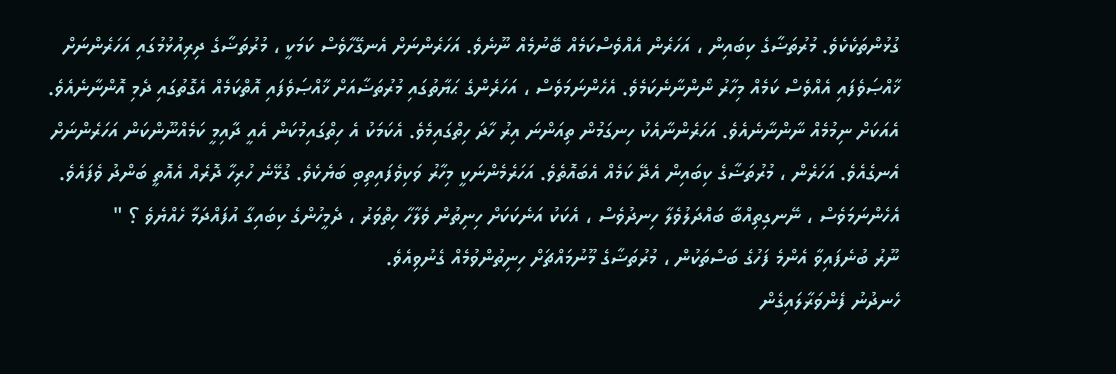ގުޅުންތަކެކެވެ. މުރުތަޟާގެ ކިބައިން ، އަހަރެން އެއްވެސްކަމެއް ބޭނުމެއް ނޫނެވެ. އަހަރެންނަށް އެނގޭހާވެސް ކަމަކީ ، މުރުތަޟާގެ ދިރިއުޅުމުގައި އަހަރެންނަށް ޚާއްޞަވެފައި އެއްވެސް ކަމެއް މިހާރު ނޯންނާނެކަމެވެ. އެހެންނަމަވެސް ، އަހަރެންގެ ޙަޔާތުގައި މުރުތަޟާއަށް ޚާއްޞަވެފައި އޮތްކަމެއް އެގޮތުގައި ދެމި އޮންނާނެއެވެ. އެއަކަށް ނިމުމެއް ނާންނާނެއެވެ. އަހަރެންނާއެކު ހިނގަމުން ތިއަންނަ އިރު ހާދަ ހިތްގައިމެވެ. އެކަމަކު އެ ހިތްގައިމުކަން އެއީ ދާއިމީ ކަމެއްނޫންކަން އަހަރެންނަށް އެނގެއެވެ. އަހަރެން ، މުރުތަޟާގެ ކިބައިން އެދޭ ކަމެއް އެބައޮތެވެ. އަހަރެމެންނަކީ މިހާރު ވަކިވެފައިތިބި ބަޔެކެވެ. ގުޅޭނެ ހުރިހާ ދޮރެއް އެއޮތީ ބަންދު ވެފައެވެ. އެހެންނަމަވެސް ، ނޭނގިތިއްބާ ބައްދަލުވެލާ ހިނދުވެސް ، އެކަކު އަނެކަކަށް ހިނިތުން ވެލާހާ ހިތްވަރު ، ދެމީހުންގެ ކިބައިގާ އުފައްދަމާ ހެއްޔެވެ ؟ "
ނޫރު ބުނެފައިވާ އެންމެ ފަހުގެ ބަސްތަކުން ، މުރުތަޟާގެ މޫނުމައްޗަށް ހިނިތުންވުމެއް ގެނުވިއެވެ.
ހެނދުނު ފެންވަރާލައިގެން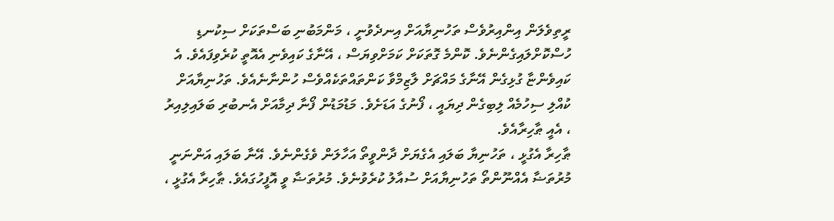ރީތިވެލަން އިންއިރުވެސް ތަހުނިޔާއަށް އިނދެވުނީ ، މަންމަބުނި ބަސްތަކަށް ސިކުނޑި ހުސްކޮށްލައިގެންނެވެ. ކޮންމެ ގޮތަކަށް ކަމަށްވިޔަސް ، އޭނާގެ ކައިވެނި އެއޮތީ ކުރެވިފައެވެ. އެ ކައިވެންޏާ ގުޅިގެން އޭނާގެ މައްޗަށް ލާޒިމްވާ ކަންތައްތަކެއްވެސް ހުންނާނެއެވެ. ތަހުނިޔާއަށް ކުއްލި ސިހުމެއް ލިބިގެން ދިޔައީ ، ފޯނުގެ އަޑަށެވެ. މަޑުމަޑުން ފޯނާ ދިމާއަށް އެނބުރި ބަލައިލިއިރު ، އެއީ ޠާހިރާއެވެ.
ޠާހިރާ އެގުޅީ ، ތަހުނިޔާ ބަލައި އެގެޔަށް ދާންވީތޯ އަހާލަން ވެގެންނެވެ. އޭނާ ބަލައި އަންނަނީ މުރުތަޟާ އެއްނޫންތޯ ތަހުނިޔާއަށް ސުއާލު ކުރެވުނެވެ. މުރުތަޟާ ވީ އޮފީހުގައެވެ. ޠާހިރާ އެގުޅީ ،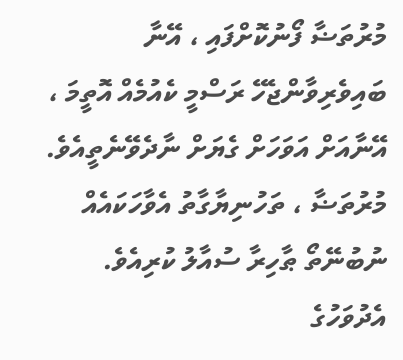މުރުތަޟާ ފޯނުކޮށްފައި ، އޭނާ ބައިވެރިވާންޖެހޭ ރަސްމީ ކެއުމެއް އޮތީމަ ، އޭނާއަށް އަވަހަށް ގެޔަށް ނާދެވޭނެތީއެވެ.
މުރުތަޟާ ، ތަހުނިޔާގާތު އެވާހަކައެއް ނުބުނޭތޯ ޠާހިރާ ސުއާލު ކުރިއެވެ. އެދުވަހުގެ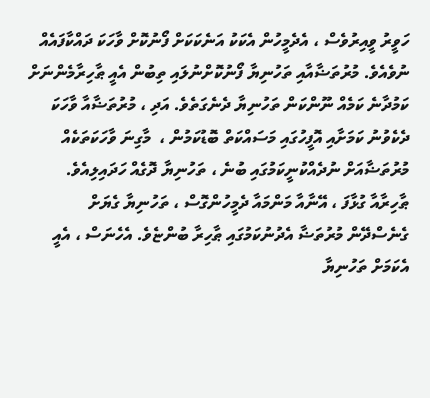ހަވީރު ވީއިރުވެސް ، އެދެމީހުން އެކަކު އަނެކަކަށް ފޯނުކޮށް ވާހަކަ ދައްކާފައެއް ނުވެއެވެ. މުރުތަޟާއާއި ތަހުނިޔާ ފޯނުކޮށްނުލައި ތިބުން އެއީ ޠާހިރާމެންނަށް ކަމުދާނެ ކަމެއް ނޫންކަން ތަހުނިޔާ ދެނެގަތެވެ. އަދި ، މުރުތަޟާއާ ވާހަކަ ދެކެވުނު ކަމަށާއި އޮފީހުގައި މަސައްކަތް ބޮޑުކަމުން ،  މާގިނަ ވާހަކަތަކެއް މުރުތަޟާއަށް ނުދެއްކުނީކަމުގައި ބުނެ ، ތަހުނިޔާ ދޮގެއް ހަދައިލިއެވެ.
ޠާހިރާއާ ގުޅާފަ ، އޭނާއާ މަންމައާ ދެމީހުންގޮސް ، ތަހުނިޔާ ގެޔަށް ގެނެސްދޭން މުރުތަޟާ އެދުނުކަމުގައި ޠާހިރާ ބުންޏެވެ. އެހެނަސް ، އެއީ އެކަމަށް ތަހުނިޔާ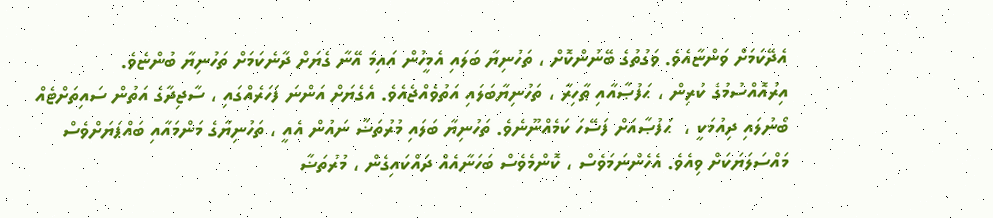އެދޭކަމަށް ވަންޏާއެވެ. ވަގުތުގެ ބޭނުންކޮށް ، ތަހުނިޔާ ބަލައި އެމީހުން އައިމަ އޭނާ ގެޔަށް ދާނެކަމަށް ތަހުނިޔާ ބުންޏެވެ.
އިރުއޮއްސުމުގެ ކުރިން ، ޙަފުޞާއާއި ޠާހިރާ ، ތަހުނިޔާބަލައި އަތުވެއްޖެއެވެ. އެގެޔަށް އަންނަ ފަހަރެއްގައި ، ސާޖިދާގެ އަތުން ސައިތަށްޓެއް ބޯނުލައި ދިއުމަކީ ،  ޙަފުޞާއަށް ފަސޭހަ ކަމެއްނޫނެވެ. ތަހުނިޔާ ބަލައި މުރުތަޟާ ނައުން އެއީ ، ތަހުނިޔާގެ މަންމައާއި ބައްޕަޔަށްވެސް މައްސަލަޔަކަށް ވިއެވެ. އެހެންނަމަވެސް ، ކޮންމެވެސް ބަހަނާއެއް ދައްކައިގެން ، މުރުތަޟާ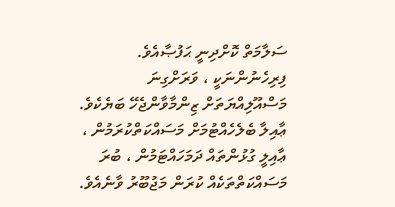ސަލާމަތް ކޮށްދިނީ ޙަފުޞާއެވެ.
ފިރިހެނުންނަކީ ، ވަރަށްގިނަ މަސްއޫލިއްޔަތަށް ޒިންމާވާންޖެހޭ ބަޔެކެވެ. ޢާއިލާ ބެލެހެއްޓުމަށް މަސައްކަތްކުރަމުން ، ޢާއިލީ ގުޅުންތައް ދަމަހައްޓަމުން ، ބުރަ މަސައްކަތްތަކެއް ކުރަން މަޖުބޫރު ވާނެއެވެ.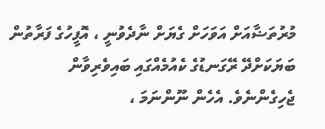މުރުތަޟާއަށް އަވަހަށް ގެޔަށް ނާދެވުނީ ، އޮފީހުގެ ފަރާތުން ބަޔަކަށްދޭ ރޭގަނޑުގެ ކެއުމެއްގައި ބައިވެރިވާން ޖެހިގެންނެވެ. އެހެން ނޫންނަމަ ،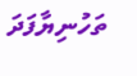ތަހުނިޔާފަދަ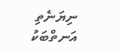ނިޔަނެތި އަނތްބަކު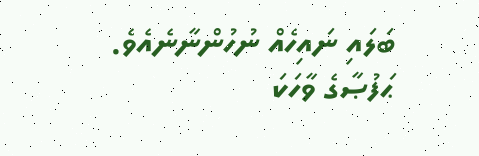ބަލައި ނައިހެއް ނުހުންނާނެއެވެ.  ޙަފުޞާގެ ވާހަކަ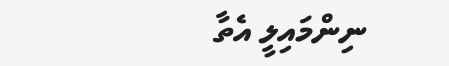ނިންމައިލީ އެތާ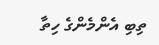ތިބި އެންމެންގެ ހިތާ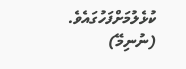ކުޅެލުމަށްފަހުގައެވެ. (ނުނިމޭ)